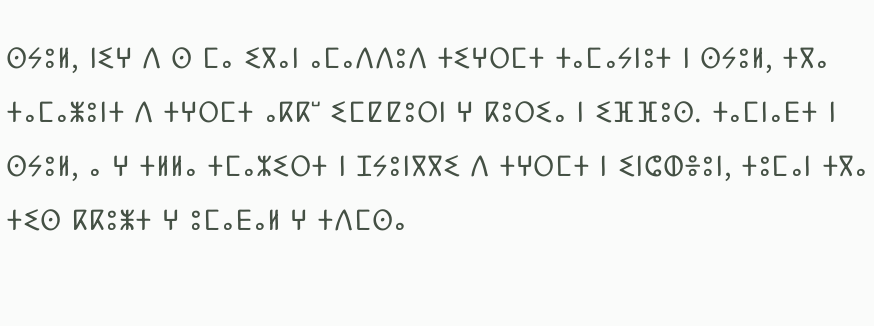ⵙⵢⵓⵍ, ⵏⵉⵖ ⴷ ⵙ ⵎⴰ ⵉⴳⴰⵏ ⴰⵎⴰⴷⴷⵓⴷ ⵜⵉⵖⵔⵎⵜ ⵜⴰⵎⴰⵢⵏⵓⵜ ⵏ ⵙⵢⵓⵍ, ⵜⴳⴰ ⵜⴰⵎⴰⵥⵓⵏⵜ ⴷ ⵜⵖⵔⵎⵜ ⴰⴽⴽⵯ ⵉⵎⵇⵇⵓⵔⵏ ⵖ ⴽⵓⵔⵉⴰ ⵏ ⵉⴼⴼⵓⵙ. ⵜⴰⵎⵏⴰⴹⵜ ⵏ ⵙⵢⵓⵍ, ⴰ ⵖ ⵜⵍⵍⴰ ⵜⵎⴰⵣⵉⵔⵜ ⵏ ⵊⵢⵓⵏⴳⴳⵉ ⴷ ⵜⵖⵔⵎⵜ ⵏ ⵉⵏⵛⵀⴻⵓⵏ, ⵜⵓⵎⴰⵏ ⵜⴳⴰ ⵜⵉⵙ ⴽⴽⵓⵥⵜ ⵖ ⵓⵎⴰⴹⴰⵍ ⵖ ⵜⴷⵎⵙⴰ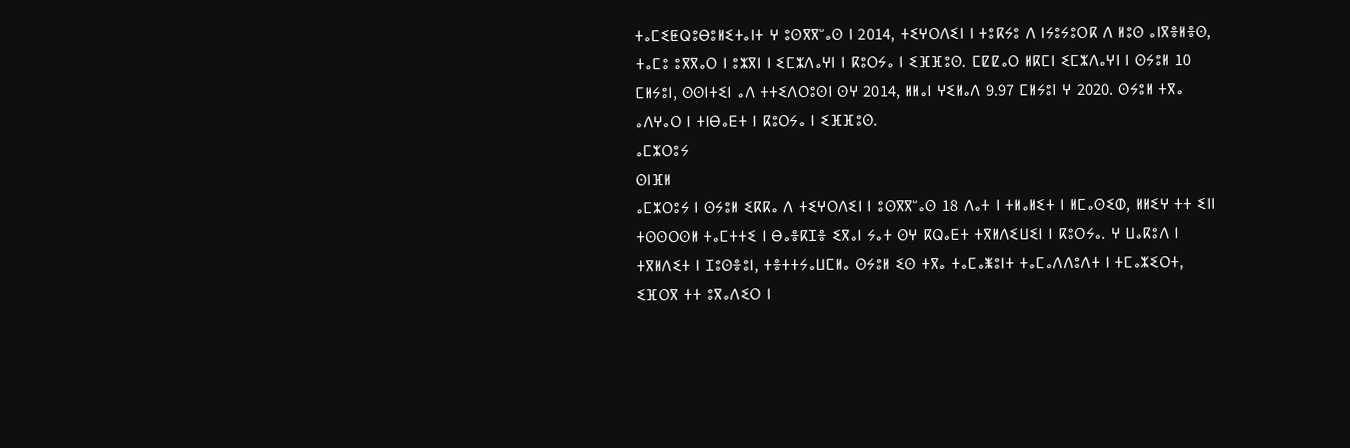ⵜⴰⵎⵉⵟⵕⵓⴱⵓⵍⵉⵜⴰⵏⵜ ⵖ ⵓⵙⴳⴳⵯⴰⵙ ⵏ 2014, ⵜⵉⵖⵔⴷⵉⵏ ⵏ ⵜⵓⴽⵢⵓ ⴷ ⵏⵢⵓⵢⵓⵔⴽ ⴷ ⵍⵓⵙ ⴰⵏⴳⴻⵍⴻⵙ, ⵜⴰⵎⵓ ⵓⴳⴳⴰⵔ ⵏ ⵓⵣⴳⵏ ⵏ ⵉⵎⵣⴷⴰⵖⵏ ⵏ ⴽⵓⵔⵢⴰ ⵏ ⵉⴼⴼⵓⵙ. ⵎⵇⵇⴰⵔ ⵍⴽⵎⵏ ⵉⵎⵣⴷⴰⵖⵏ ⵏ ⵙⵢⵓⵍ 10 ⵎⵍⵢⵓⵏ, ⵙⵙⵏⵜⵉⵏ ⴰⴷ ⵜⵜⵉⴷⵔⵓⵙⵏ ⵙⵖ 2014, ⵍⵍⴰⵏ ⵖⵉⵍⴰⴷ 9.97 ⵎⵍⵢⵓⵏ ⵖ 2020. ⵙⵢⵓⵍ ⵜⴳⴰ ⴰⴷⵖⴰⵔ ⵏ ⵜⵏⴱⴰⴹⵜ ⵏ ⴽⵓⵔⵢⴰ ⵏ ⵉⴼⴼⵓⵙ.
ⴰⵎⵣⵔⵓⵢ
ⵙⵏⴼⵍ
ⴰⵎⵣⵔⵓⵢ ⵏ ⵙⵢⵓⵍ ⵉⴽⴽⴰ ⴷ ⵜⵉⵖⵔⴷⵉⵏ ⵏ ⵓⵙⴳⴳⵯⴰⵙ 18 ⴷⴰⵜ ⵏ ⵜⵍⴰⵍⵉⵜ ⵏ ⵍⵎⴰⵙⵉⵀ, ⵍⵍⵉⵖ ⵜⵜ ⵉⵏⵏ ⵜⵙⵙⵔⵙⵍ ⵜⴰⵎⵜⵜⵉ ⵏ ⴱⴰⴻⴽⵊⴻ ⵉⴳⴰⵏ ⵢⴰⵜ ⵙⵖ ⴽⵕⴰⴹⵜ ⵜⴳⵍⴷⵉⵡⵉⵏ ⵏ ⴽⵓⵔⵢⴰ. ⵖ ⵡⴰⴽⵓⴷ ⵏ ⵜⴳⵍⴷⵉⵜ ⵏ ⵊⵓⵙⴻⵓⵏ, ⵜⴻⵜⵜⵢⴰⵡⵎⵍⴰ ⵙⵢⵓⵍ ⵉⵙ ⵜⴳⴰ ⵜⴰⵎⴰⵥⵓⵏⵜ ⵜⴰⵎⴰⴷⴷⵓⴷⵜ ⵏ ⵜⵎⴰⵣⵉⵔⵜ, ⵉⴼⵔⴳ ⵜⵜ ⵓⴳⴰⴷⵉⵔ ⵏ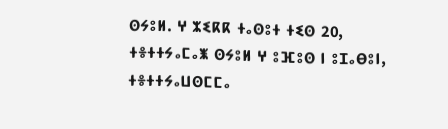ⵙⵢⵓⵍ. ⵖ ⵣⵉⴽⴽ ⵜⴰⵙⵓⵜ ⵜⵉⵙ 20, ⵜⴻⵜⵜⵢⴰⵎⴰⵥ ⵙⵢⵓⵍ ⵖ ⵓⴼⵓⵙ ⵏ ⵓⵊⴰⴱⵓⵏ, ⵜⴻⵜⵜⵢⴰⵡⵙⵎⵎⴰ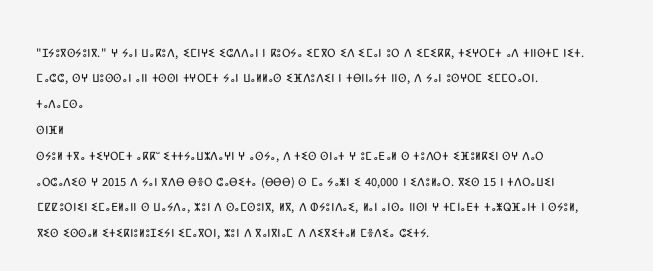"ⵊⵢⵓⴳⵙⵢⵓⵏⴳ." ⵖ ⵢⴰⵏ ⵡⴰⴽⵓⴷ, ⵉⵎⵏⵖⵉ ⵉⵛⴷⴷⴰⵏ ⵏ ⴽⵓⵔⵢⴰ ⵉⵎⴳⵔ ⵉⴷ ⵉⵎⴰⵏ ⵓⵔ ⴷ ⵉⵎⵉⴽⴽ, ⵜⵉⵖⵔⵎⵜ ⴰⴷ ⵜⵏⵏⵙⵜⵎ ⵏⵉⵜ. ⵎⴰⵛⵛ, ⵙⵖ ⵡⵓⵙⵙⴰⵏ ⴰⵏⵏ ⵜⵙⵙⵏ ⵜⵖⵔⵎⵜ ⵢⴰⵏ ⵡⴰⵍⵍⴰⵙ ⵉⴼⴷⵓⴷⵉⵏ ⵏ ⵜⴱⵏⵏⴰⵢⵜ ⵏⵏⵙ, ⴷ ⵢⴰⵏ ⵓⵙⵖⵔⵎ ⵉⵎⵎⵔⴰⵔⵏ.
ⵜⴰⴷⴰⵎⵙⴰ
ⵙⵏⴼⵍ
ⵙⵢⵓⵍ ⵜⴳⴰ ⵜⵉⵖⵔⵎⵜ ⴰⴽⴽⵯ ⵉⵜⵜⵢⴰⵡⵣⴷⴰⵖⵏ ⵖ ⴰⵙⵢⴰ, ⴷ ⵜⵉⵙ ⵙⵏⴰⵜ ⵖ ⵓⵎⴰⴹⴰⵍ ⵙ ⵜⵓⴷⵔⵜ ⵉⴼⵓⵍⴽⵉⵏ ⵙⵖ ⴷⴰⵔ ⴰⵔⵛⴰⴷⵉⵙ ⵖ 2015 ⴷ ⵢⴰⵏ ⴳⴷⴱ ⴱⴻⵔ ⵛⴰⴱⵉⵜⴰ (ⴱⴱⴱ) ⵙ ⵎⴰ ⵢⴰⵥⵏ ⵉ 40,000 ⵏ ⵉⴷⵓⵍⴰⵔ. ⴳⵉⵙ 15 ⵏ ⵜⴷⵔⴰⵡⵉⵏ ⵎⵇⵇⵓⵔⵏⵉⵏ ⵉⵎⴰⴹⵍⴰⵏⵏ ⵙ ⵡⴰⵢⴷⴰ, ⵣⵓⵏ ⴷ ⵙⴰⵎⵙⵓⵏⴳ, ⵍⴳ, ⴷ ⵀⵢⵓⵏⴷⴰⵉ, ⵍⴰⵏ ⴰⵏⵙⴰ ⵏⵏⵙⵏ ⵖ ⵜⵎⵏⴰⴹⵜ ⵜⴰⵥⵕⴼⴰⵏⵜ ⵏ ⵙⵢⵓⵍ, ⴳⵉⵙ ⵉⵙⵙⴰⵍ ⵉⵜⵉⴽⵏⵓⵍⵓⵊⵉⵢⵏ ⵉⵎⴰⴳⵔⵏ, ⵣⵓⵏ ⴷ ⴳⴰⵏⴳⵏⴰⵎ ⴷ ⴷⵉⴳⵉⵜⴰⵍ ⵎⴻⴷⵉⴰ ⵛⵉⵜⵢ.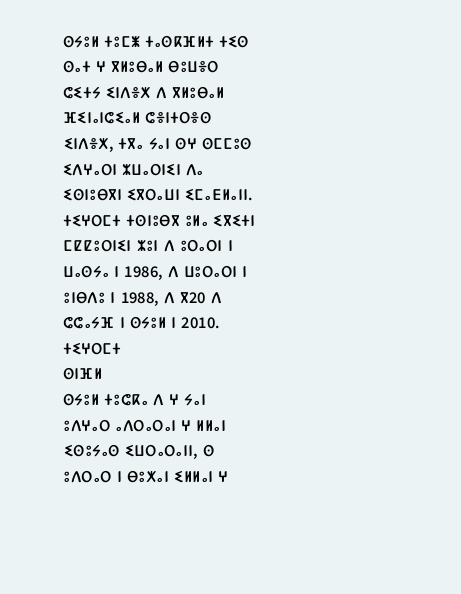ⵙⵢⵓⵍ ⵜⵓⵎⵥ ⵜⴰⵙⴽⴼⵍⵜ ⵜⵉⵙ ⵙⴰⵜ ⵖ ⴳⵍⵓⴱⴰⵍ ⴱⵓⵡⴻⵔ ⵛⵉⵜⵢ ⵉⵏⴷⴻⵅ ⴷ ⴳⵍⵓⴱⴰⵍ ⴼⵉⵏⴰⵏⵛⵉⴰⵍ ⵛⴻⵏⵜⵔⴻⵙ ⵉⵏⴷⴻⵅ, ⵜⴳⴰ ⵢⴰⵏ ⵙⵖ ⵙⵎⵎⵓⵙ ⵉⴷⵖⴰⵔⵏ ⵣⵡⴰⵔⵏⵉⵏ ⴷⴰ ⵉⵙⵏⵓⴱⴳⵏ ⵉⴳⵔⴰⵡⵏ ⵉⵎⴰⴹⵍⴰⵏⵏ. ⵜⵉⵖⵔⵎⵜ ⵜⵙⵏⵓⴱⴳ ⵓⵍⴰ ⵉⴳⵉⵜⵏ ⵎⵇⵇⵓⵔⵏⵉⵏ ⵣⵓⵏ ⴷ ⵓⵔⴰⵔⵏ ⵏ ⵡⴰⵙⵢⴰ ⵏ 1986, ⴷ ⵡⵓⵔⴰⵔⵏ ⵏ ⵓⵏⴱⴷⵓ ⵏ 1988, ⴷ ⴳ20 ⴷ ⵛⵛⴰⵢⴼ ⵏ ⵙⵢⵓⵍ ⵏ 2010.
ⵜⵉⵖⵔⵎⵜ
ⵙⵏⴼⵍ
ⵙⵢⵓⵍ ⵜⵓⵛⴽⴰ ⴷ ⵖ ⵢⴰⵏ ⵓⴷⵖⴰⵔ ⴰⴷⵔⴰⵔⴰⵏ ⵖ ⵍⵍⴰⵏ ⵉⵙⵓⵢⴰⵙ ⵉⵡⵔⴰⵔⴰⵏⵏ, ⵙ ⵓⴷⵔⴰⵔ ⵏ ⴱⵓⵅⴰⵏ ⵉⵍⵍⴰⵏ ⵖ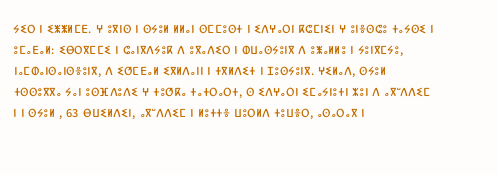ⵢⵉⵔ ⵏ ⵉⵥⵥⵍⵎⴹ. ⵖ ⵓⴳⵏⵙ ⵏ ⵙⵢⵓⵍ ⵍⵍⴰⵏ ⵙⵎⵎⵓⵙⵜ ⵏ ⵉⴷⵖⴰⵔⵏ ⴽⵛⵎⵏⵉⵏ ⵖ ⵓⵏⴻⵙⵛⵓ ⵜⴰⵢⵙⵉ ⵏ ⵓⵎⴰⴹⴰⵍ: ⵉⴱⵔⴳⵎⵎⵉ ⵏ ⵛⴰⵏⴳⴷⵢⵓⴽ ⴷ ⵓⴳⴰⴷⵉⵔ ⵏ ⵀⵡⴰⵙⵢⵓⵏⴳ ⴷ ⵓⵥⴰⵍⵍⵓ ⵏ ⵢⵓⵏⴳⵎⵢⵓ, ⵏⴰⵎⵀⴰⵏⵙⴰⵏⵙⴻⵓⵏⴳ, ⴷ ⵉⵚⵎⴹⴰⵍ ⵉⴳⵍⴷⴰⵏⵏ ⵏ ⵜⴳⵍⴷⵉⵜ ⵏ ⵊⵓⵙⵢⵓⵏⴳ. ⵖⵉⵍⴰⴷ, ⵙⵢⵓⵍ ⵜⵙⵙⵓⴳⴳⴰ ⵢⴰⵏ ⵓⵙⴼⴷⵓⴷⵉ ⵖ ⵜⵓⵚⴽⴰ ⵜⴰⵜⵔⴰⵔⵜ, ⵙ ⵉⴷⵖⴰⵔⵏ ⵉⵎⴰⵢⵏⵓⵜⵏ ⵣⵓⵏ ⴷ ⴰⴳⵯⴷⴷⵉⵎ ⵏ ⵏ ⵙⵢⵓⵍ , 63 ⴱⵡⵉⵍⴷⵉⵏ, ⴰⴳⵯⴷⴷⵉⵎ ⵏ ⵍⵓⵜⵜⴻ ⵡⵓⵔⵍⴷ ⵜⵓⵡⴻⵔ, ⴰⵙⴰⵔⴰⴳ ⵏ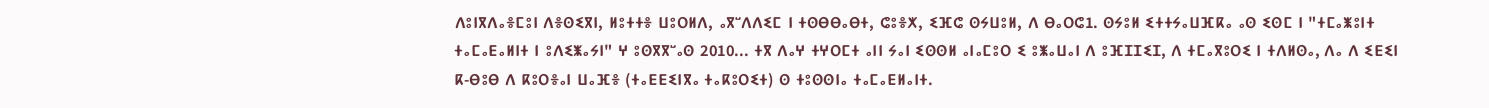ⴷⵓⵏⴳⴷⴰⴻⵎⵓⵏ ⴷⴻⵙⵉⴳⵏ, ⵍⵓⵜⵜⴻ ⵡⵓⵔⵍⴷ, ⴰⴳⵯⴷⴷⵉⵎ ⵏ ⵜⵙⴱⴱⴰⴱⵜ, ⵛⵓⴻⵅ, ⵉⴼⵛ ⵙⵢⵡⵓⵍ, ⴷ ⴱⴰⵔⵛ1. ⵙⵢⵓⵍ ⵉⵜⵜⵢⴰⵡⴼⴽⴰ ⴰⵙ ⵉⵙⵎ ⵏ "ⵜⵎⴰⵥⵓⵏⵜ ⵜⴰⵎⴰⴹⴰⵍⵏⵜ ⵏ ⵓⴷⵉⵥⴰⵢⵏ" ⵖ ⵓⵙⴳⴳⵯⴰⵙ 2010... ⵜⴳ ⴷⴰⵖ ⵜⵖⵔⵎⵜ ⴰⵏⵏ ⵢⴰⵏ ⵉⵙⵙⵍ ⴰⵏⴰⵎⵓⵔ ⵉ ⵓⵥⴰⵡⴰⵏ ⴷ ⵓⴼⵊⵊⵉⵊ, ⴷ ⵜⵎⴰⴳⵓⵔⵉ ⵏ ⵜⴷⵍⵙⴰ, ⴷⴰ ⴷ ⵉⴹⵉⵏ ⴽ-ⴱⵓⴱ ⴷ ⴽⵓⵔⴻⴰⵏ ⵡⴰⴼⴻ (ⵜⴰⴹⴹⵉⵏⴳⴰ ⵜⴰⴽⵓⵔⵉⵜ) ⵙ ⵜⵓⵙⵙⵏⴰ ⵜⴰⵎⴰⴹⵍⴰⵏⵜ.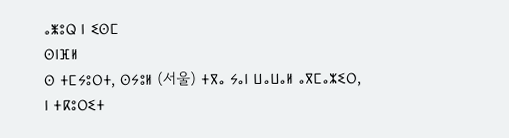ⴰⵥⵓⵕ ⵏ ⵉⵙⵎ
ⵙⵏⴼⵍ
ⵙ ⵜⵎⵢⵓⵔⵜ, ⵙⵢⵓⵍ (서울) ⵜⴳⴰ ⵢⴰⵏ ⵡⴰⵡⴰⵍ ⴰⴳⵎⴰⵣⵉⵔ, ⵏ ⵜⴽⵓⵔⵉⵜ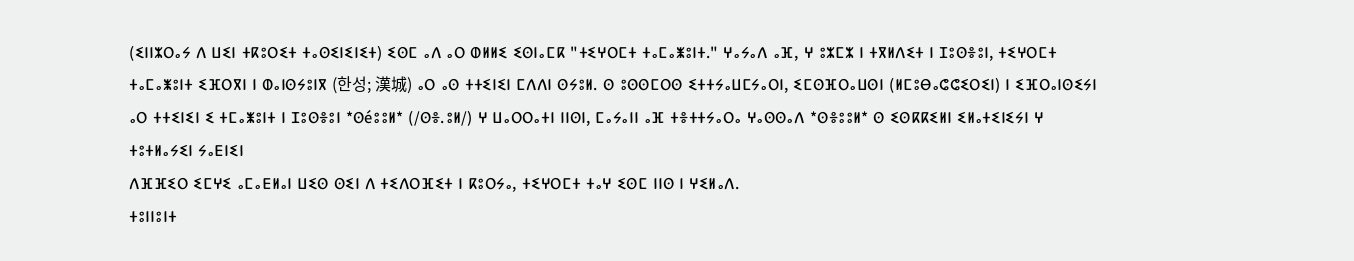(ⵉⵏⵏⵣⵔⴰⵢ ⴷ ⵡⵉⵏ ⵜⴽⵓⵔⵉⵜ ⵜⴰⵙⵉⵏⵉⵏⵉⵜ) ⵉⵙⵎ ⴰⴷ ⴰⵔ ⵀⵍⵍⵉ ⵉⵙⵏⴰⵎⴽ "ⵜⵉⵖⵔⵎⵜ ⵜⴰⵎⴰⵥⵓⵏⵜ." ⵖⴰⵢⴰⴷ ⴰⴼ, ⵖ ⵓⵣⵎⵣ ⵏ ⵜⴳⵍⴷⵉⵜ ⵏ ⵊⵓⵙⴻⵓⵏ, ⵜⵉⵖⵔⵎⵜ ⵜⴰⵎⴰⵥⵓⵏⵜ ⵉⴼⵔⴳⵏ ⵏ ⵀⴰⵏⵙⵢⵓⵏⴳ (한성; 漢城) ⴰⵔ ⴰⵙ ⵜⵜⵉⵏⵉⵏ ⵎⴷⴷⵏ ⵙⵢⵓⵍ. ⵙ ⵓⵙⵙⵎⵔⵙ ⵉⵜⵜⵢⴰⵡⵎⵢⴰⵔⵏ, ⵉⵎⵙⴼⵔⴰⵡⵙⵏ (ⵍⵎⵓⴱⴰⵛⵛⵉⵔⵉⵏ) ⵏ ⵉⴼⵔⴰⵏⵙⵉⵢⵏ ⴰⵔ ⵜⵜⵉⵏⵉⵏ ⵉ ⵜⵎⴰⵥⵓⵏⵜ ⵏ ⵊⵓⵙⴻⵓⵏ *ⵙéⵓⵓⵍ* (/ⵙⴻ.ⵓⵍ/) ⵖ ⵡⴰⵔⵔⴰⵜⵏ ⵏⵏⵙⵏ, ⵎⴰⵢⴰⵏⵏ ⴰⴼ ⵜⴻⵜⵜⵢⴰⵔⴰ ⵖⴰⵙⵙⴰⴷ *ⵙⴻⵓⵓⵍ* ⵙ ⵉⵙⴽⴽⵉⵍⵏ ⵉⵍⴰⵜⵉⵏⵉⵢⵏ ⵖ ⵜⵓⵜⵍⴰⵢⵉⵏ ⵢⴰⴹⵏⵉⵏ
ⴷⴼⴼⵉⵔ ⵉⵎⵖⵉ ⴰⵎⴰⴹⵍⴰⵏ ⵡⵉⵙ ⵙⵉⵏ ⴷ ⵜⵉⴷⵔⴼⵉⵜ ⵏ ⴽⵓⵔⵢⴰ, ⵜⵉⵖⵔⵎⵜ ⵜⴰⵖ ⵉⵙⵎ ⵏⵏⵙ ⵏ ⵖⵉⵍⴰⴷ.
ⵜⵓⵏⵏⵓⵏⵜ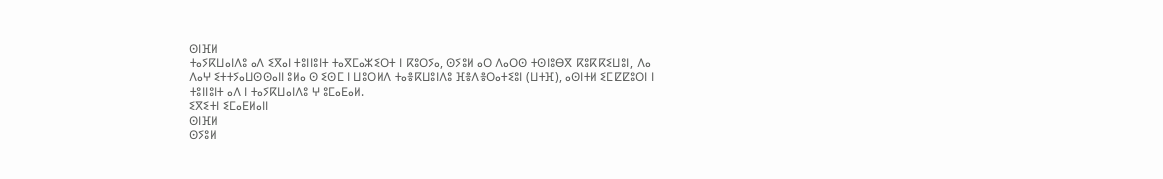ⵙⵏⴼⵍ
ⵜⴰⵢⴽⵡⴰⵏⴷⵓ ⴰⴷ ⵉⴳⴰⵏ ⵜⵓⵏⵏⵓⵏⵜ ⵜⴰⴳⵎⴰⵣⵉⵔⵜ ⵏ ⴽⵓⵔⵢⴰ, ⵙⵢⵓⵍ ⴰⵔ ⴷⴰⵔⵙ ⵜⵙⵏⵓⴱⴳ ⴽⵓⴽⴽⵉⵡⵓⵏ, ⴷⴰ ⴷⴰⵖ ⵉⵜⵜⵢⴰⵡⵙⵙⴰⵏⵏ ⵓⵍⴰ ⵙ ⵉⵙⵎ ⵏ ⵡⵓⵔⵍⴷ ⵜⴰⴻⴽⵡⵓⵏⴷⵓ ⴼⴻⴷⴻⵔⴰⵜⵉⵓⵏ (ⵡⵜⴼ), ⴰⵙⵏⵜⵍ ⵉⵎⵇⵇⵓⵔⵏ ⵏ ⵜⵓⵏⵏⵓⵏⵜ ⴰⴷ ⵏ ⵜⴰⵢⴽⵡⴰⵏⴷⵓ ⵖ ⵓⵎⴰⴹⴰⵍ.
ⵉⴳⵉⵜⵏ ⵉⵎⴰⴹⵍⴰⵏⵏ
ⵙⵏⴼⵍ
ⵙⵢⵓⵍ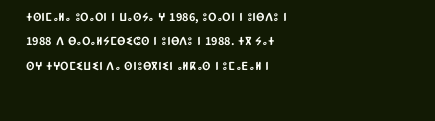ⵜⵙⵏⵎⴰⵍⴰ ⵓⵔⴰⵔⵏ ⵏ ⵡⴰⵙⵢⴰ ⵖ 1986, ⵓⵔⴰⵔⵏ ⵏ ⵓⵏⴱⴷⵓ ⵏ 1988 ⴷ ⴱⴰⵔⴰⵍⵢⵎⴱⵉⵛⵙ ⵏ ⵓⵏⴱⴷⵓ ⵏ 1988. ⵜⴳ ⵢⴰⵜ ⵙⵖ ⵜⵖⵔⵎⵉⵡⵉⵏ ⴷⴰ ⵙⵏⵓⴱⴳⵏⵉⵏ ⴰⵍⴽⴰⵙ ⵏ ⵓⵎⴰⴹⴰⵍ ⵏ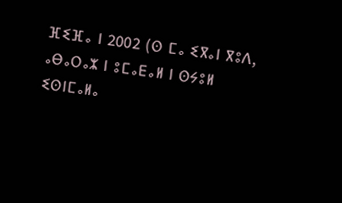ⴼⵉⴼⴰ ⵏ 2002 (ⵙ ⵎⴰ ⵉⴳⴰⵏ ⴳⵓⴷ, ⴰⴱⴰⵔⴰⵣ ⵏ ⵓⵎⴰⴹⴰⵍ ⵏ ⵙⵢⵓⵍ ⵉⵙⵏⵎⴰⵍⴰ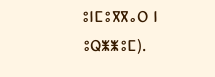ⵓⵏⵎⵓⴳⴳⴰⵔ ⵏ ⵓⵕⵥⵥⵓⵎ).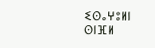ⵉⵙⴰⵖⵓⵍⵏ
ⵙⵏⴼⵍ